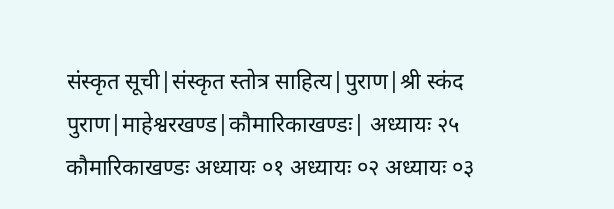संस्कृत सूची|संस्कृत स्तोत्र साहित्य|पुराण|श्री स्कंद पुराण|माहेश्वरखण्ड|कौमारिकाखण्डः| अध्यायः २५ कौमारिकाखण्डः अध्यायः ०१ अध्यायः ०२ अध्यायः ०३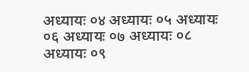अध्यायः ०४ अध्यायः ०५ अध्यायः ०६ अध्यायः ०७ अध्यायः ०८ अध्यायः ०९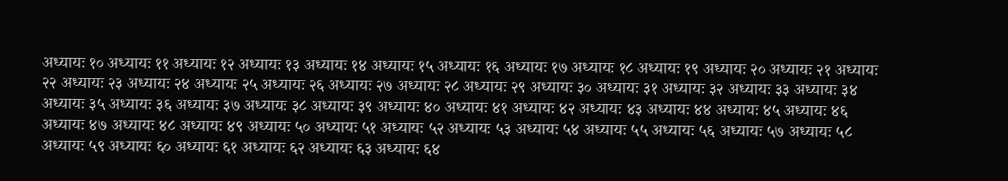अध्यायः १० अध्यायः ११ अध्यायः १२ अध्यायः १३ अध्यायः १४ अध्यायः १५ अध्यायः १६ अध्यायः १७ अध्यायः १८ अध्यायः १९ अध्यायः २० अध्यायः २१ अध्यायः २२ अध्यायः २३ अध्यायः २४ अध्यायः २५ अध्यायः २६ अध्यायः २७ अध्यायः २८ अध्यायः २९ अध्यायः ३० अध्यायः ३१ अध्यायः ३२ अध्यायः ३३ अध्यायः ३४ अध्यायः ३५ अध्यायः ३६ अध्यायः ३७ अध्यायः ३८ अध्यायः ३९ अध्यायः ४० अध्यायः ४१ अध्यायः ४२ अध्यायः ४३ अध्यायः ४४ अध्यायः ४५ अध्यायः ४६ अध्यायः ४७ अध्यायः ४८ अध्यायः ४९ अध्यायः ५० अध्यायः ५१ अध्यायः ५२ अध्यायः ५३ अध्यायः ५४ अध्यायः ५५ अध्यायः ५६ अध्यायः ५७ अध्यायः ५८ अध्यायः ५९ अध्यायः ६० अध्यायः ६१ अध्यायः ६२ अध्यायः ६३ अध्यायः ६४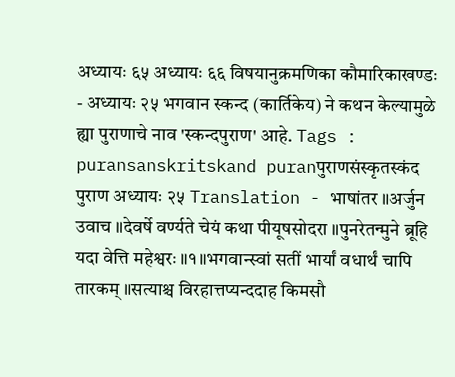अध्यायः ६५ अध्यायः ६६ विषयानुक्रमणिका कौमारिकाखण्डः - अध्यायः २५ भगवान स्कन्द (कार्तिकेय) ने कथन केल्यामुळे ह्या पुराणाचे नाव 'स्कन्दपुराण' आहे. Tags : puransanskritskand puranपुराणसंस्कृतस्कंद पुराण अध्यायः २५ Translation - भाषांतर ॥अर्जुन उवाच ॥देवर्षे वर्ण्यते चेयं कथा पीयूषसोदरा ॥पुनरेतन्मुने ब्रूहि यदा वेत्ति महेश्वरः ॥१॥भगवान्स्वां सतीं भार्यां वधार्थं चापि तारकम् ॥सत्याश्च विरहात्तप्यन्ददाह किमसौ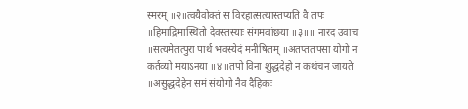स्मरम् ॥२॥त्वयैवोक्तं स विरहात्सत्यास्तप्यति वै तपः ॥हिमाद्रिमास्थितो देवस्तस्याः संगमवांछया ॥३॥॥ नारद उवाच ॥सत्यमेतत्पुरा पार्थ भवस्येदं मनीषितम् ॥अतप्ततपसा योगो न कर्तव्यो मयाऽनया ॥४॥तपो विना शुद्धदेहो न कथंचन जायते ॥असुद्धदेहेन समं संयोगो नैव दैहिकः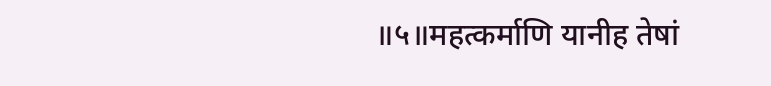॥५॥महत्कर्माणि यानीह तेषां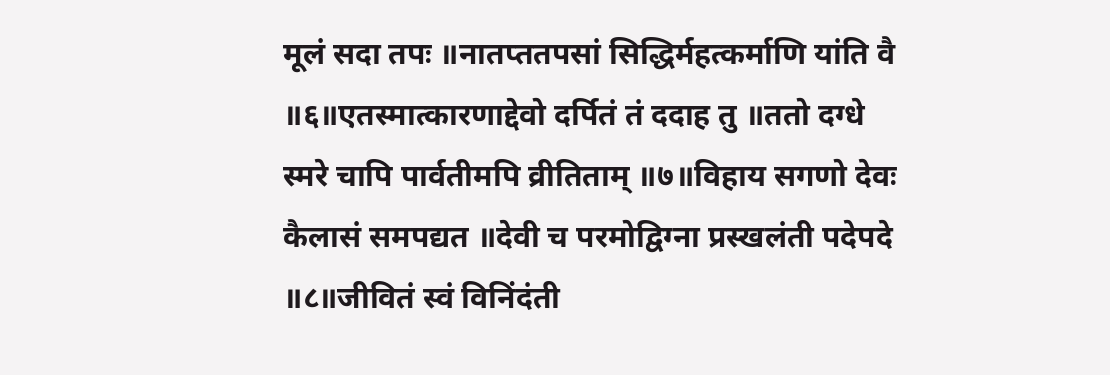मूलं सदा तपः ॥नातप्ततपसां सिद्धिर्महत्कर्माणि यांति वै ॥६॥एतस्मात्कारणाद्देवो दर्पितं तं ददाह तु ॥ततो दग्धे स्मरे चापि पार्वतीमपि व्रीतिताम् ॥७॥विहाय सगणो देवः कैलासं समपद्यत ॥देवी च परमोद्विग्ना प्रस्खलंती पदेपदे ॥८॥जीवितं स्वं विनिंदंती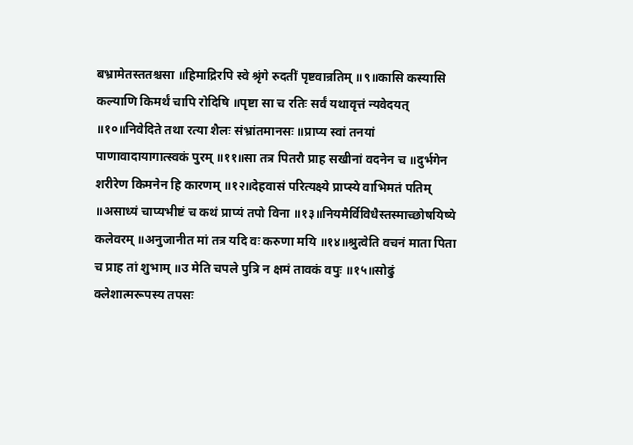बभ्रामेतस्ततश्चसा ॥हिमाद्रिरपि स्वे श्रृंगे रुदतीं पृष्टवान्रतिम् ॥९॥कासि कस्यासि कल्याणि किमर्थं चापि रोदिषि ॥पृष्टा सा च रतिः सर्वं यथावृत्तं न्यवेदयत् ॥१०॥निवेदिते तथा रत्या शैलः संभ्रांतमानसः ॥प्राप्य स्वां तनयां पाणावादायागात्स्वकं पुरम् ॥११॥सा तत्र पितरौ प्राह सखीनां वदनेन च ॥दुर्भगेन शरीरेण किमनेन हि कारणम् ॥१२॥देहवासं परित्यक्ष्ये प्राप्स्ये वाभिमतं पतिम् ॥असाध्यं चाप्यभीष्टं च कथं प्राप्यं तपो विना ॥१३॥नियमैर्विविधैस्तस्माच्छोषयिष्ये कलेवरम् ॥अनुजानीत मां तत्र यदि वः करुणा मयि ॥१४॥श्रुत्वेति वचनं माता पिता च प्राह तां शुभाम् ॥उ मेति चपले पुत्रि न क्षमं तावकं वपुः ॥१५॥सोढुं क्लेशात्मरूपस्य तपसः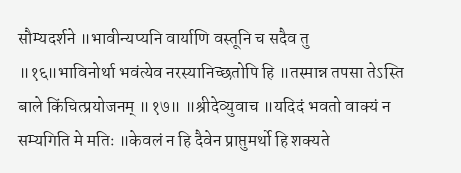सौम्यदर्शने ॥भावीन्यप्यनि वार्याणि वस्तूनि च सदैव तु ॥१६॥भाविनोर्था भवंत्येव नरस्यानिच्छतोपि हि ॥तस्मान्न तपसा तेऽस्ति बाले किंचित्प्रयोजनम् ॥१७॥ ॥श्रीदेव्युवाच ॥यदिदं भवतो वाक्यं न सम्यगिति मे मतिः ॥केवलं न हि दैवेन प्राप्तुमर्थो हि शक्यते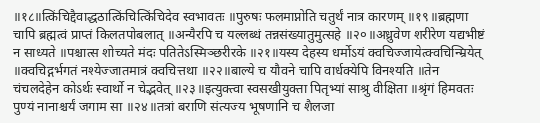॥१८॥त्किंचिद्दैवाद्धठात्किंचित्किंचिदेव स्वभावतः ॥पुरुषः फलमाप्नोति चतुर्थं नात्र कारणम् ॥१९॥ब्रह्मणा चापि ब्रह्मत्वं प्राप्तं किलतपोबलात् ॥अन्यैरपि च यल्लब्धं तन्नसंख्यातुमुत्सहे ॥२०॥अध्रुवेण शरीरेण यद्यभीष्टं न साध्यते ॥पश्चात्स शोच्यते मंदः पतितेऽस्मिञ्छरीरके ॥२१॥यस्य देहस्य धर्मोऽयं क्वचिज्जायेत्क्वचिन्म्रियेत् ॥क्वचिद्गर्भगतं नश्येज्जातमात्रं क्वचित्तथा ॥२२॥बाल्ये च यौवने चापि वार्धक्येपि विनश्यति ॥तेन चंचलदेहेन कोऽर्थः स्वार्थो न चेद्भवेत् ॥२३॥इत्युक्त्वा स्वसखीयुक्ता पितृभ्यां साश्रु वीक्षिता ॥श्रृंगं हिमवतः पुण्यं नानाश्चर्यं जगाम सा ॥२४॥तत्रां बराणि संत्यज्य भूषणानि च शैलजा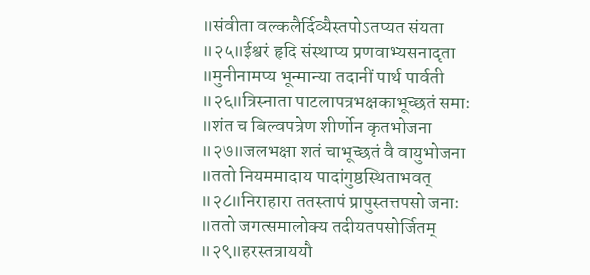॥संवीता वल्कलैर्दिव्यैस्तपोऽतप्यत संयता ॥२५॥ईश्वरं हृदि संस्थाप्य प्रणवाभ्यसनादृता ॥मुनीनामप्य भून्मान्या तदानीं पार्थ पार्वती ॥२६॥त्रिस्नाता पाटलापत्रभक्षकाभूच्छतं समाः ॥शंत च बिल्वपत्रेण शीर्णोन कृतभोजना ॥२७॥जलभक्षा शतं चाभूच्छतं वै वायुभोजना ॥ततो नियममादाय पादांगुष्ठस्थिताभवत् ॥२८॥निराहारा ततस्तापं प्रापुस्तत्तपसो जनाः ॥ततो जगत्समालोक्य तदीयतपसोर्जितम् ॥२९॥हरस्तत्राययौ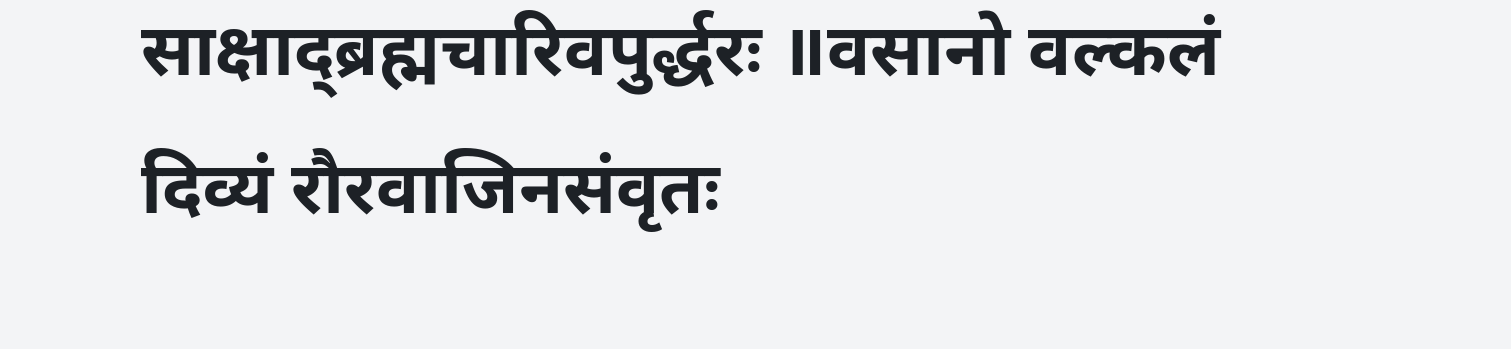साक्षाद्ब्रह्मचारिवपुर्द्धरः ॥वसानो वल्कलं दिव्यं रौरवाजिनसंवृतः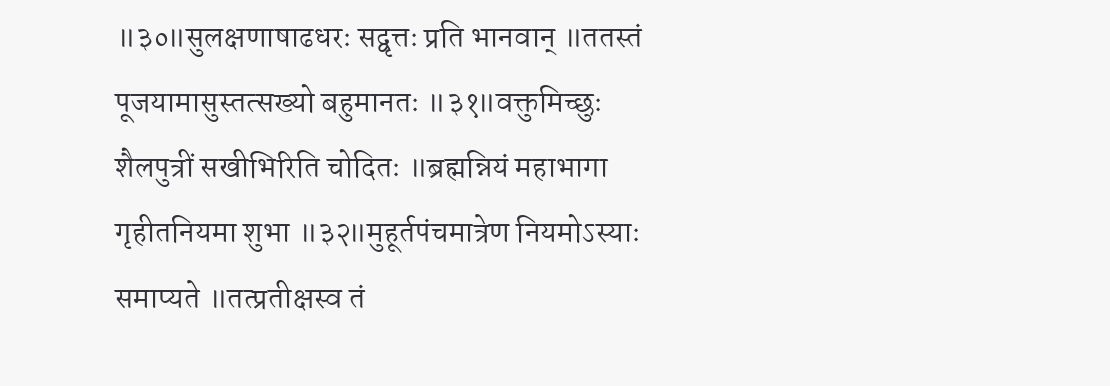॥३०॥सुलक्षणाषाढधरः सद्वृत्तः प्रति भानवान् ॥ततस्तं पूजयामासुस्तत्सख्यो बहुमानतः ॥३१॥वक्तुमिच्छुः शैलपुत्रीं सखीभिरिति चोदितः ॥ब्रह्मन्नियं महाभागा गृहीतनियमा शुभा ॥३२॥मुहूर्तपंचमात्रेण नियमोऽस्याः समाप्यते ॥तत्प्रतीक्षस्व तं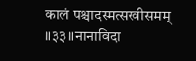कालं पश्चादस्मत्सखीसमम् ॥३३॥नानाविदा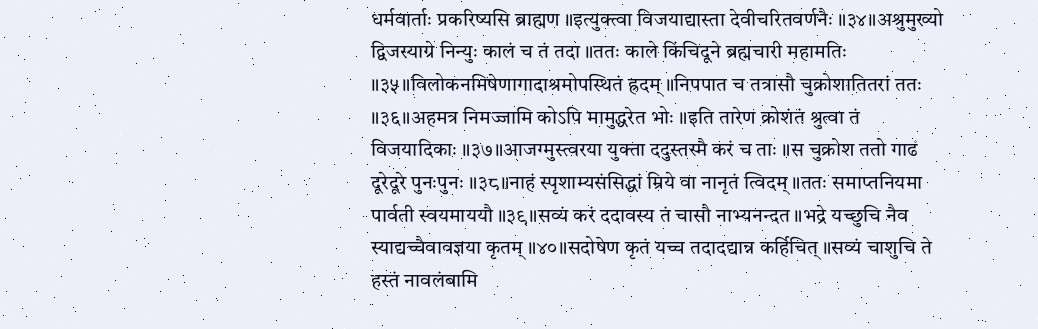धर्मवार्ताः प्रकरिष्यसि ब्राह्मण ॥इत्युक्त्वा विजयाद्यास्ता देवीचरितवर्णनैः ॥३४॥अश्रुमुख्यो द्विजस्याग्रे निन्युः कालं च तं तदा ॥ततः काले किंचिदूने ब्रह्मचारी महामतिः ॥३५॥विलोकनमिषेणागादाश्रमोपस्थितं ह्रदम् ॥निपपात च तत्रासौ चुक्रोशातितरां ततः ॥३६॥अहमत्र निमज्जामि कोऽपि मामुद्धरेत भोः ॥इति तारेण क्रोशंतं श्रुत्वा तं विजयादिकाः ॥३७॥आजग्मुस्त्वरया युक्ता ददुस्तस्मै करं च ताः ॥स चुक्रोश ततो गाढं दूरेदूरे पुनःपुनः ॥३८॥नाहं स्पृशाम्यसंसिद्धां म्रिये वा नानृतं त्विदम् ॥ततः समाप्तनियमा पार्वती स्वयमाययौ ॥३९॥सव्यं करं ददावस्य तं चासौ नाभ्यनन्दत ॥भद्रे यच्छुचि नैव स्याद्यच्चैवावज्ञया कृतम् ॥४०॥सदोषेण कृतं यच्च तदादद्यान्न कर्हिचित् ॥सव्यं चाशुचि ते हस्तं नावलंबामि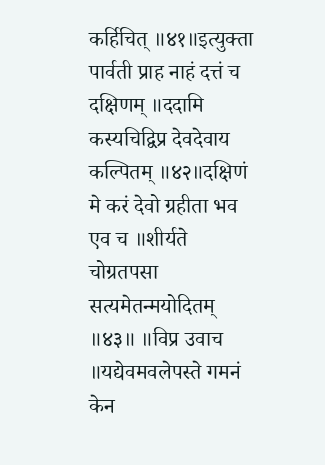कर्हिचित् ॥४१॥इत्युक्ता पार्वती प्राह नाहं दत्तं च दक्षिणम् ॥ददामि कस्यचिद्विप्र देवदेवाय कल्पितम् ॥४२॥दक्षिणं मे करं देवो ग्रहीता भव एव च ॥शीर्यते चोग्रतपसा सत्यमेतन्मयोदितम् ॥४३॥ ॥विप्र उवाच ॥यद्येवमवलेपस्ते गमनं केन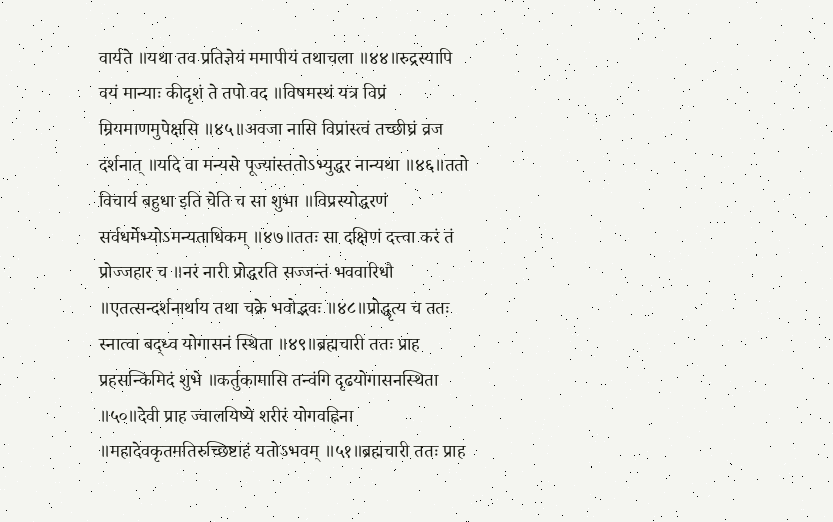वार्यते ॥यथा तव प्रतिज्ञेयं ममापीयं तथाचला ॥४४॥रुद्रस्यापि वयं मान्याः कीदृशं ते तपो वद ॥विषमस्थं यत्र विप्रं म्रियमाणमुपेक्षसि ॥४५॥अवजा नासि विप्रांस्त्वं तच्छीघ्रं व्रज दर्शनात् ॥यदि वा मन्यसे पूज्यांस्ततोऽभ्युद्धर नान्यथा ॥४६॥ततो विचार्य बहुधा इति चेति च सा शुभा ॥विप्रस्योद्धरणं सर्वधर्मेभ्योऽमन्यताधिकम् ॥४७॥ततः सा दक्षिणं दत्त्वा करं तं प्रोज्जहार च ॥नरं नारी प्रोद्धरति सज्जन्तं भववारिधौ ॥एतत्सन्दर्शनार्थाय तथा चक्रे भवोद्भवः ॥४८॥प्रोद्धृत्य च ततः स्नात्वा बद्ध्व योगासनं स्थिता ॥४९॥ब्रह्मचारी ततः प्राह प्रहसन्किमिदं शुभे ॥कर्तुकामासि तन्वंगि दृढयोगासनस्थिता ॥५०॥देवी प्राह ज्वालयिष्ये शरीरं योगवह्निना ॥महादेवकृतमतिरुच्छिष्टाहं यतोऽभवम् ॥५१॥ब्रह्मचारी ततः प्राह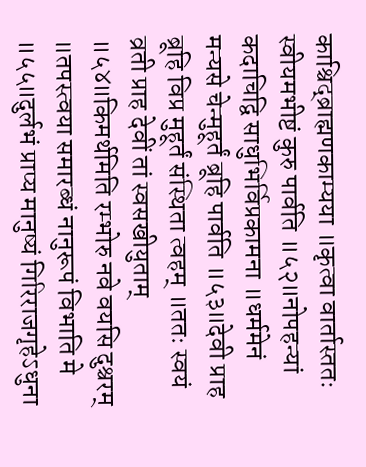काश्चिद्ब्राह्मणकाम्यया ॥कृत्वा वार्तास्ततः स्वीयमभीष्टं कुरु पार्वति ॥५२॥नोपहन्यां कदाचिद्वि साधुभिर्विप्रकामना ॥धर्ममेनं मन्यसे चेन्मुहूर्तं ब्रूहि पार्वति ॥५३॥देवी प्राह ब्रूहि विप्र मुहूर्तं संस्थिता त्वहम् ॥ततः स्वयं व्रती प्राह देवीं तां स्वसखीयुताम् ॥५४॥किमर्थमिति रम्भोरु नवे वयसि दुश्चरम् ॥तपस्त्वया समारब्धं नानुरूपं विभाति मे ॥५५॥दुर्लभं प्राप्य मानुष्यं गिरिराजगृहेऽधुना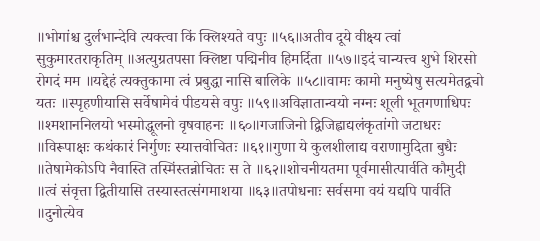॥भोगांश्च दुर्लभान्देवि त्यक्त्वा किं क्लिश्यते वपुः ॥५६॥अतीव दूये वीक्ष्य त्वां सुकुमारतराकृतिम् ॥अत्युग्रतपसा क्लिष्टा पद्मिनीव हिमर्दिता ॥५७॥इदं चान्यत्त्व शुभे शिरसो रोगदं मम ॥यद्देहं त्यक्तुकामा त्वं प्रबुद्धा नासि बालिके ॥५८॥वामः कामो मनुष्येषु सत्यमेतद्वचो यतः ॥स्पृहणीयासि सर्वेषामेवं पीडयसे वपुः ॥५९॥अविज्ञातान्वयो नग्नः शूली भूतगणाधिपः ॥श्मशाननिलयो भस्मोद्धूलनो वृषवाहनः ॥६०॥गजाजिनो द्विजिह्वाद्यलंकृतांगो जटाधरः ॥विरूपाक्षः कथंकारं निर्गुणः स्यात्तवोचितः ॥६१॥गुणा ये कुलशीलाद्य वराणामुदिता बुधैः ॥तेषामेकोऽपि नैवास्ति तस्मिंस्तन्नोचितः स ते ॥६२॥शोचनीयतमा पूर्वमासीत्पार्वति कौमुदी ॥त्वं संवृत्ता द्वितीयासि तस्यास्तत्संगमाशया ॥६३॥तपोधनाः सर्वसमा वयं यद्यपि पार्वति ॥दुनोत्येव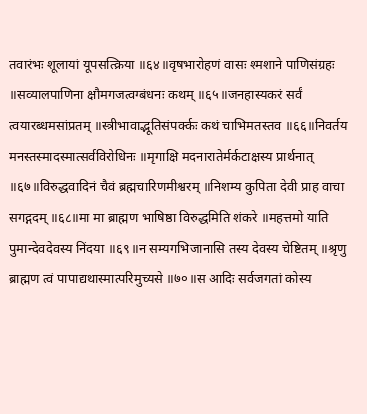तवारंभः शूलायां यूपसत्क्रिया ॥६४॥वृषभारोहणं वासः श्मशाने पाणिसंग्रहः ॥सव्यालपाणिना क्षौमगजत्वग्बंधनः कथम् ॥६५॥जनहास्यकरं सर्वं त्वयारब्धमसांप्रतम् ॥स्त्रीभावाद्भूतिसंपर्क्कः कथं चाभिमतस्तव ॥६६॥निवर्तय मनस्तस्मादस्मात्सर्वविरोधिनः ॥मृगाक्षि मदनारातेर्मर्कटाक्षस्य प्रार्थनात् ॥६७॥विरुद्धवादिनं चैवं ब्रह्मचारिणमीश्वरम् ॥निशम्य कुपिता देवी प्राह वाचा सगद्गदम् ॥६८॥मा मा ब्राह्मण भाषिष्ठा विरुद्धमिति शंकरे ॥महत्तमो याति पुमान्देवदेवस्य निंदया ॥६९॥न सम्यगभिजानासि तस्य देवस्य चेष्टितम् ॥श्रृणु ब्राह्मण त्वं पापाद्यथास्मात्परिमुच्यसे ॥७०॥स आदिः सर्वजगतां कोस्य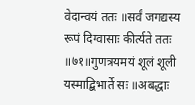वेदान्वयं ततः ॥सर्वं जगद्यस्य रूपं दिग्वासाः कीर्त्यते ततः ॥७१॥गुणत्रयमयं शूलं शूली यस्माद्बिभार्ते सः ॥अबद्धाः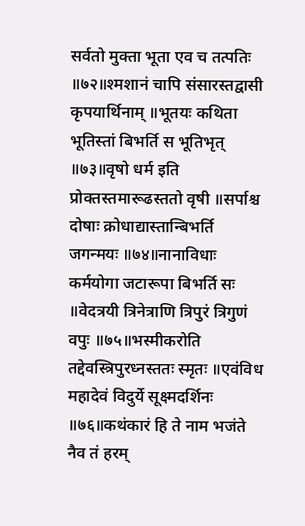सर्वतो मुक्ता भूता एव च तत्पतिः ॥७२॥श्मशानं चापि संसारस्तद्वासी कृपयार्थिनाम् ॥भूतयः कथिता भूतिस्तां बिभर्ति स भूतिभृत् ॥७३॥वृषो धर्म इति प्रोक्तस्तमारूढस्ततो वृषी ॥सर्पाश्च दोषाः क्रोधाद्यास्तान्बिभर्ति जगन्मयः ॥७४॥नानाविधाः कर्मयोगा जटारूपा बिभर्ति सः ॥वेदत्रयी त्रिनेत्राणि त्रिपुरं त्रिगुणं वपुः ॥७५॥भस्मीकरोति तद्देवस्त्रिपुरध्नस्ततः स्मृतः ॥एवंविध महादेवं विदुर्ये सूक्ष्मदर्शिनः ॥७६॥कथंकारं हि ते नाम भजंते नैव तं हरम्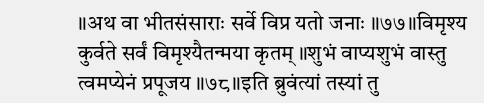॥अथ वा भीतसंसाराः सर्वे विप्र यतो जनाः ॥७७॥विमृश्य कुर्वते सर्वं विमृश्यैतन्मया कृतम् ॥शुभं वाप्यशुभं वास्तु त्वमप्येनं प्रपूजय ॥७८॥इति ब्रुवंत्यां तस्यां तु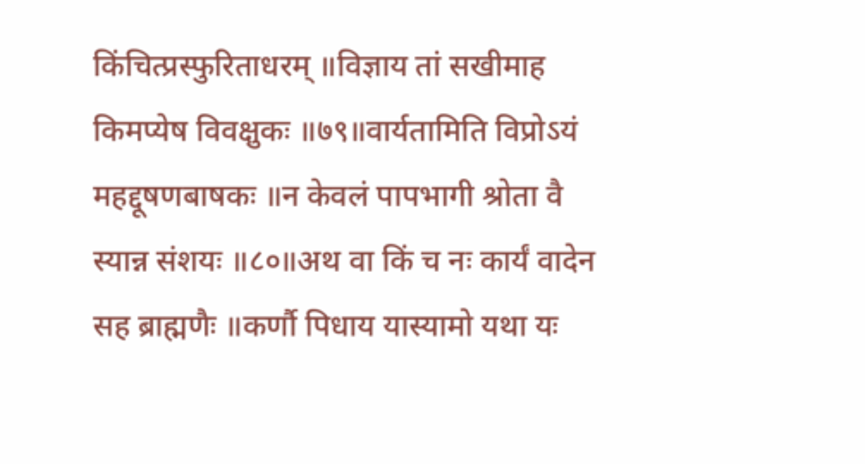किंचित्प्रस्फुरिताधरम् ॥विज्ञाय तां सखीमाह किमप्येष विवक्षुकः ॥७९॥वार्यतामिति विप्रोऽयं महद्दूषणबाषकः ॥न केवलं पापभागी श्रोता वै स्यान्न संशयः ॥८०॥अथ वा किं च नः कार्यं वादेन सह ब्राह्मणैः ॥कर्णौ पिधाय यास्यामो यथा यः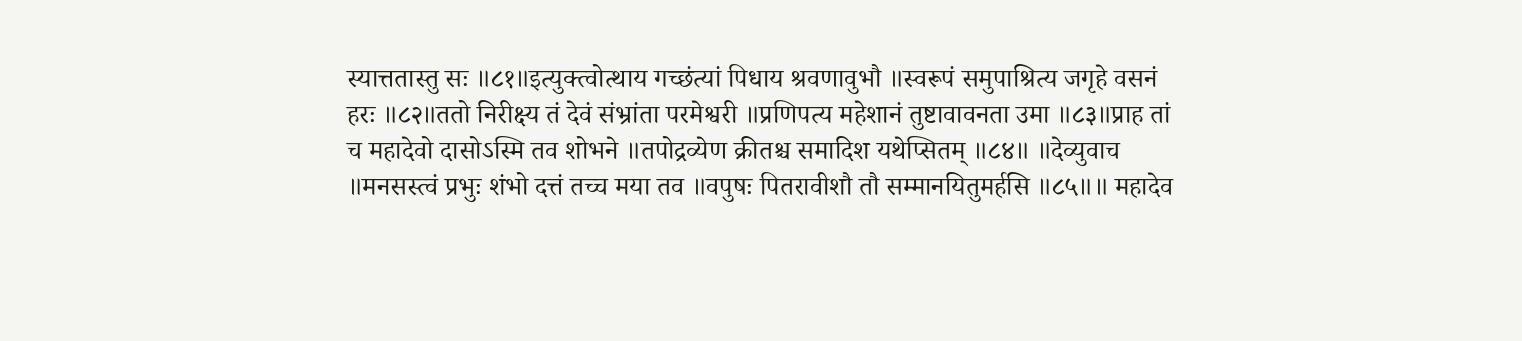स्यात्ततास्तु सः ॥८१॥इत्युक्त्वोत्थाय गच्छंत्यां पिधाय श्रवणावुभौ ॥स्वरूपं समुपाश्रित्य जगृहे वसनं हरः ॥८२॥ततो निरीक्ष्य तं देवं संभ्रांता परमेश्वरी ॥प्रणिपत्य महेशानं तुष्टावावनता उमा ॥८३॥प्राह तां च महादेवो दासोऽस्मि तव शोभने ॥तपोद्रव्येण क्रीतश्च समादिश यथेप्सितम् ॥८४॥ ॥देव्युवाच ॥मनसस्त्वं प्रभुः शंभो दत्तं तच्च मया तव ॥वपुषः पितरावीशौ तौ सम्मानयितुमर्हसि ॥८५॥॥ महादेव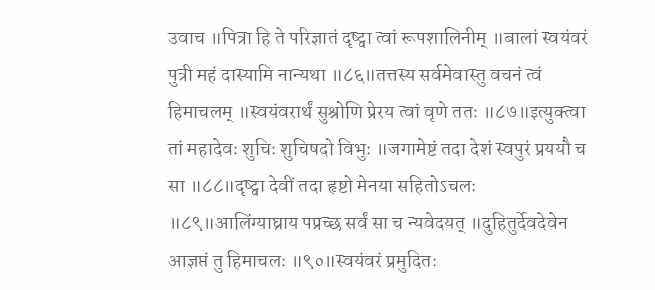उवाच ॥पित्रा हि ते परिज्ञातं दृष्ट्वा त्वां रूपशालिनीम् ॥बालां स्वयंवरं पुत्री महं दास्यामि नान्यथा ॥८६॥तत्तस्य सर्वमेवास्तु वचनं त्वं हिमाचलम् ॥स्वयंवरार्थं सुश्रोणि प्रेरय त्वां वृणे ततः ॥८७॥इत्युक्त्वा तां महादेवः शुचिः शुचिषदो विभुः ॥जगामेष्टं तदा देशं स्वपुरं प्रययौ च सा ॥८८॥दृष्ट्वा देवीं तदा हृष्टो मेनया सहितोऽचलः ॥८९॥आलिंग्याघ्राय पप्रच्छ सर्वं सा च न्यवेदयत् ॥दुहितुर्देवदेवेन आज्ञप्तं तु हिमाचलः ॥९०॥स्वयंवरं प्रमुदितः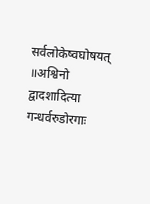सर्वलोकेष्वघोषयत् ॥अश्विनो द्वादशादित्या गन्धर्वरुडोरगाः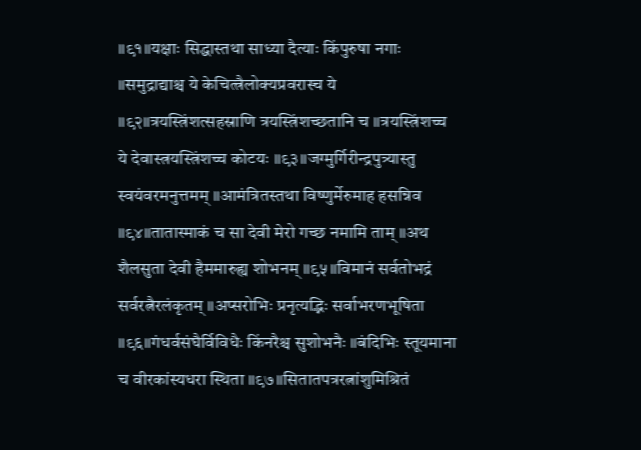॥९१॥यक्षाः सिद्धास्तथा साध्या दैत्याः किंपुरुषा नगाः ॥समुद्राद्याश्च ये केचित्त्रैलोक्यप्रवरास्च ये ॥९२॥त्रयस्त्रिंशत्सहस्राणि त्रयस्त्रिंशच्छतानि च ॥त्रयस्त्रिंशच्च ये देवास्त्रयस्त्रिंशच्च कोटयः ॥९३॥जग्मुर्गिरीन्द्रपुत्र्यास्तु स्वयंवरमनुत्तमम् ॥आमंत्रितस्तथा विष्णुर्मेरुमाह हसन्निव ॥९४॥तातास्माकं च सा देवी मेरो गच्छ नमामि ताम् ॥अथ शैलसुता देवी हैममारुह्य शोभनम् ॥९५॥विमानं सर्वतोभद्रं सर्वरत्नैरलंकृतम् ॥अप्सरोभिः प्रनृत्यद्भिः सर्वाभरणभूषिता ॥९६॥गंधर्वसंघैर्विविधैः किंनरैश्च सुशोभनैः ॥बंदिभिः स्तूयमाना च वीरकांस्यधरा स्थिता ॥९७॥सितातपत्ररत्नांशुमिश्रितं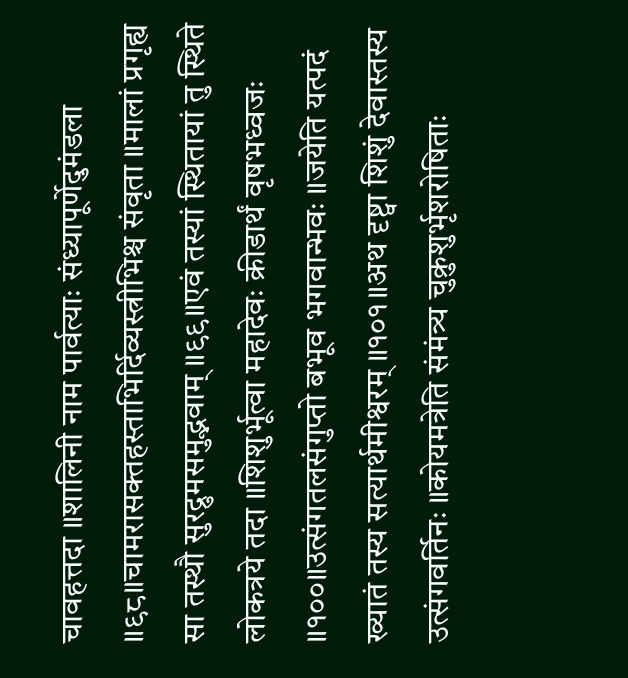चावहत्तदा ॥शालिनी नाम पार्वत्याः संध्यापूर्णेदुमंडला ॥९८॥चामरासक्तहस्ताभिर्दिव्यस्त्रीभिश्च संवृता ॥मालां प्रगृह्य सा तस्थौ सुरद्रुमसमुद्भवाम् ॥९९॥एवं तस्यां स्थितायां तु स्थिते लोकत्रये तदा ॥शिशुर्भूत्वा महादेवः क्रीडार्थं वृषभध्वजः ॥१००॥उत्संगतलसंगुप्तो बभूव भगवान्भवः ॥जयेति यत्पदं ख्यातं तस्य सत्यार्थमीश्वरम् ॥१०१॥अथ दृष्ट्वा शिशुं देवास्तस्य उत्संगवर्तिनः ॥कोयमत्रेति संमंत्र्य चुक्रुशुर्भृशरोषिताः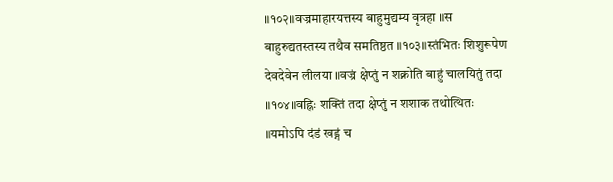॥१०२॥वज्रमाहारयत्तस्य बाहुमुद्यम्य वृत्रहा ॥स बाहुरुद्यतस्तस्य तथैव समतिष्ठत ॥१०३॥स्तंभितः शिशुरूपेण देवदेवेन लीलया ॥वज्रं क्षेप्तुं न शक्नोति बाहुं चालयितुं तदा ॥१०४॥वह्निः शक्तिं तदा क्षेप्तुं न शशाक तथोत्थितः ॥यमोऽपि दंडं खड्गं च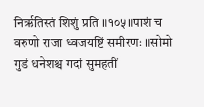निर्ऋतिस्तं शिशुं प्रति ॥१०५॥पाशं च वरुणो राजा ध्वजयष्टिं समीरणः ॥सोमो गुडं धनेशश्च गदां सुमहतीं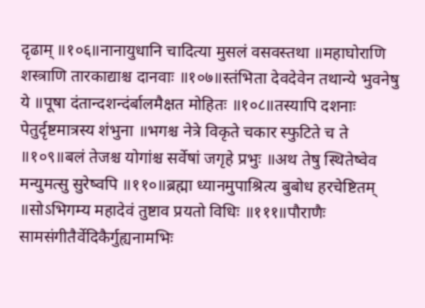दृढाम् ॥१०६॥नानायुधानि चादित्या मुसलं वसवस्तथा ॥महाघोराणि शस्त्राणि तारकाद्याश्च दानवाः ॥१०७॥स्तंभिता देवदेवेन तथान्ये भुवनेषु ये ॥पूषा दंतान्दशन्दंर्बालमैक्षत मोहितः ॥१०८॥तस्यापि दशनाः पेतुर्दृष्टमात्रस्य शंभुना ॥भगश्च नेत्रे विकृते चकार स्फुटिते च ते ॥१०९॥बलं तेजश्च योगांश्च सर्वेषां जगृहे प्रभुः ॥अथ तेषु स्थितेष्वेव मन्युमत्सु सुरेष्वपि ॥११०॥ब्रह्मा ध्यानमुपाश्रित्य बुबोध हरचेष्टितम् ॥सोऽभिगम्य महादेवं तुष्टाव प्रयतो विधिः ॥१११॥पौराणैः सामसंगीतैर्वेदिकैर्गुह्यनामभिः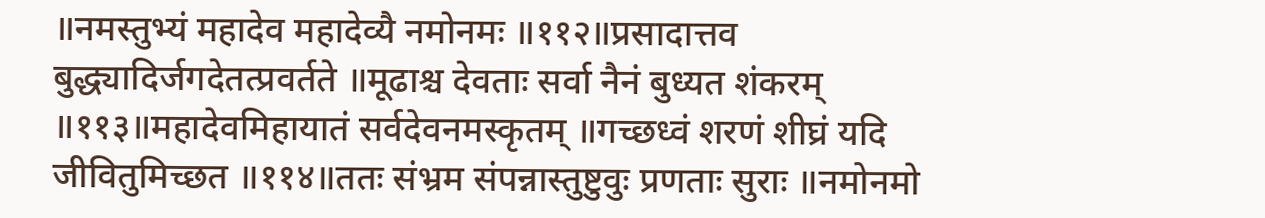॥नमस्तुभ्यं महादेव महादेव्यै नमोनमः ॥११२॥प्रसादात्तव बुद्ध्यादिर्जगदेतत्प्रवर्तते ॥मूढाश्च देवताः सर्वा नैनं बुध्यत शंकरम् ॥११३॥महादेवमिहायातं सर्वदेवनमस्कृतम् ॥गच्छध्वं शरणं शीघ्रं यदि जीवितुमिच्छत ॥११४॥ततः संभ्रम संपन्नास्तुष्टुवुः प्रणताः सुराः ॥नमोनमो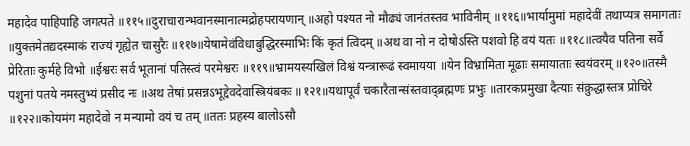महादेव पाहिपाहि जगत्पते ॥११५॥दुराचारान्भवानस्मानात्मद्रोहपरायणान् ॥अहो पश्यत नो मौढ्यं जानंतस्तव भाविनीम् ॥११६॥भार्यामुमां महादेवीं तथाप्यत्र समागताः ॥युक्तमेतद्यदस्माकं राज्यं गृह्येत चासुरैः ॥११७॥येषामेवंविधाबुद्धिरस्माभिः किं कृतं त्विदम् ॥अथ वा नो न दोषोऽस्ति पशवो हि वयं यतः ॥११८॥त्वयैव पतिना सर्वे प्रेरिताः कुर्महे विभो ॥ईश्वरः सर्व भूतानां पतिस्त्वं परमेश्वरः ॥११९॥भ्रामयस्यखिलं विश्वं यन्त्रारूढं स्वमायया ॥येन विभ्रामिता मूढाः समायाताः स्वयंवरम् ॥१२०॥तस्मै पशुनां पतये नमस्तुभ्यं प्रसीद नः ॥अथ तेषां प्रसन्नऽभूद्देवदेवास्त्रियंबकः ॥१२१॥यथापूर्वं चकारैतान्संस्तवाद्ब्रह्मणः प्रभुः ॥तारकप्रमुखा दैत्याः संक्रुद्धास्तत्र प्रोचिरे ॥१२२॥कोयमंग महादेवो न मन्यामो वयं च तम् ॥ततः प्रहस्य बालोऽसौ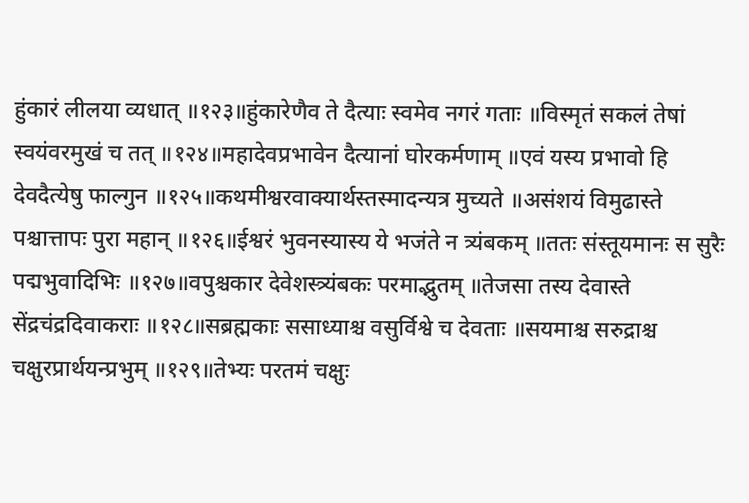हुंकारं लीलया व्यधात् ॥१२३॥हुंकारेणैव ते दैत्याः स्वमेव नगरं गताः ॥विस्मृतं सकलं तेषां स्वयंवरमुखं च तत् ॥१२४॥महादेवप्रभावेन दैत्यानां घोरकर्मणाम् ॥एवं यस्य प्रभावो हि देवदैत्येषु फाल्गुन ॥१२५॥कथमीश्वरवाक्यार्थस्तस्मादन्यत्र मुच्यते ॥असंशयं विमुढास्ते पश्चात्तापः पुरा महान् ॥१२६॥ईश्वरं भुवनस्यास्य ये भजंते न त्र्यंबकम् ॥ततः संस्तूयमानः स सुरैः पद्मभुवादिभिः ॥१२७॥वपुश्चकार देवेशस्त्र्यंबकः परमाद्भुतम् ॥तेजसा तस्य देवास्ते सेंद्रचंद्रदिवाकराः ॥१२८॥सब्रह्मकाः ससाध्याश्च वसुर्विश्वे च देवताः ॥सयमाश्च सरुद्राश्च चक्षुरप्रार्थयन्प्रभुम् ॥१२९॥तेभ्यः परतमं चक्षुः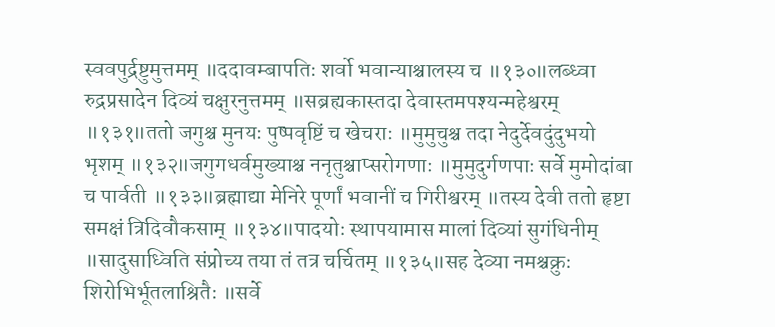स्ववपुर्द्रष्टुमुत्तमम् ॥ददावम्बापतिः शर्वो भवान्याश्चालस्य च ॥१३०॥लब्ध्वा रुद्रप्रसादेन दिव्यं चक्षुरनुत्तमम् ॥सब्रह्यकास्तदा देवास्तमपश्यन्महेश्वरम् ॥१३१॥ततो जगुश्च मुनयः पुष्पवृष्टिं च खेचराः ॥मुमुचुश्च तदा नेदुर्देवदुंदुभयो भृशम् ॥१३२॥जगुगधर्वमुख्याश्च ननृतुश्चाप्सरोगणाः ॥मुमुदुर्गणपाः सर्वे मुमोदांबा च पार्वती ॥१३३॥ब्रह्माद्या मेनिरे पूर्णां भवानीं च गिरीश्वरम् ॥तस्य देवी ततो हृष्टा समक्षं त्रिदिवौकसाम् ॥१३४॥पादयोः स्थापयामास मालां दिव्यां सुगंधिनीम् ॥सादुसाध्विति संप्रोच्य तया तं तत्र चर्चितम् ॥१३५॥सह देव्या नमश्चक्रुः शिरोभिर्भूतलाश्रितैः ॥सर्वे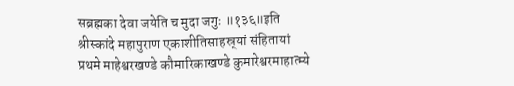सब्रह्मका देवा जयेति च मुदा जगुः ॥१३६॥इति श्रीस्कांदे महापुराण एकाशीतिसाहस्र्यां संहितायां प्रथमे माहेश्वरखण्डे कौमारिकाखण्डे कुमारेश्वरमाहात्म्ये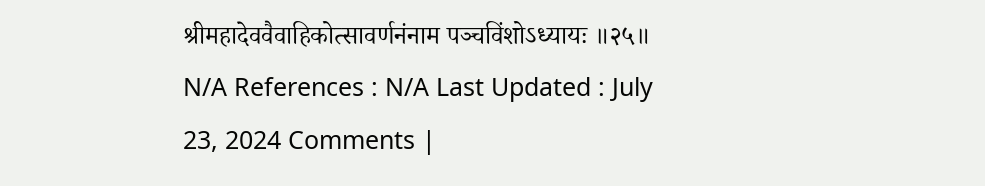श्रीमहादेववैवाहिकोत्सावर्णनंनाम पञ्चविंशोऽध्यायः ॥२५॥ N/A References : N/A Last Updated : July 23, 2024 Comments |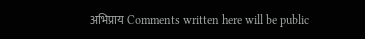अभिप्राय Comments written here will be public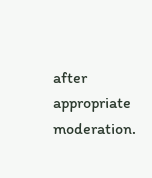after appropriate moderation.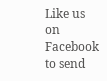Like us on Facebook to send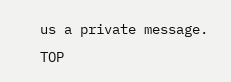us a private message. TOP